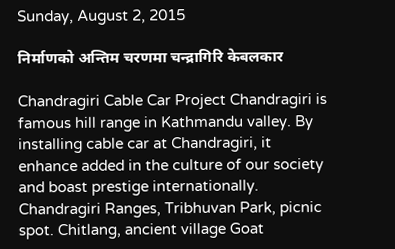Sunday, August 2, 2015

निर्माणको अन्तिम चरणमा चन्द्रागिरि केबलकार

Chandragiri Cable Car Project Chandragiri is famous hill range in Kathmandu valley. By installing cable car at Chandragiri, it enhance added in the culture of our society and boast prestige internationally. Chandragiri Ranges, Tribhuvan Park, picnic spot. Chitlang, ancient village Goat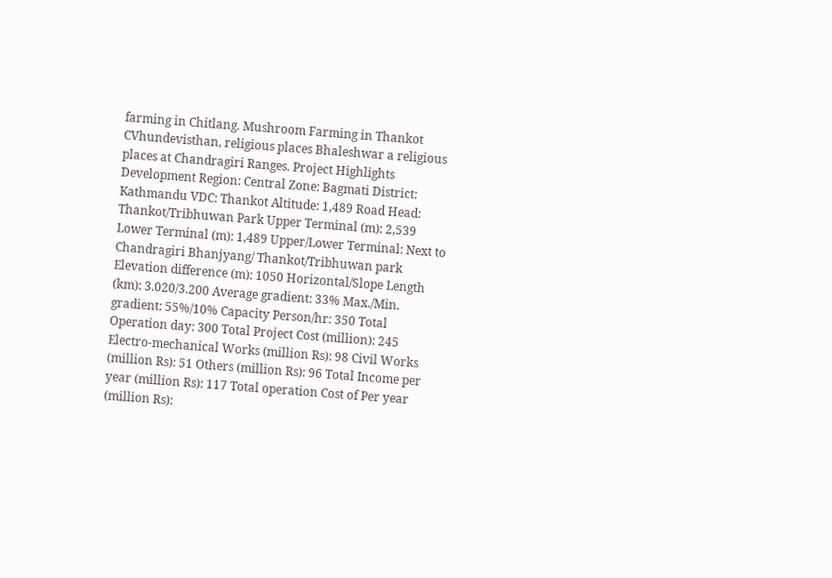farming in Chitlang. Mushroom Farming in Thankot CVhundevisthan, religious places Bhaleshwar a religious places at Chandragiri Ranges. Project Highlights Development Region: Central Zone: Bagmati District: Kathmandu VDC: Thankot Altitude: 1,489 Road Head: Thankot/Tribhuwan Park Upper Terminal (m): 2,539 Lower Terminal (m): 1,489 Upper/Lower Terminal: Next to Chandragiri Bhanjyang/ Thankot/Tribhuwan park Elevation difference (m): 1050 Horizontal/Slope Length (km): 3.020/3.200 Average gradient: 33% Max./Min. gradient: 55%/10% Capacity Person/hr: 350 Total Operation day: 300 Total Project Cost (million): 245 Electro-mechanical Works (million Rs): 98 Civil Works (million Rs): 51 Others (million Rs): 96 Total Income per year (million Rs): 117 Total operation Cost of Per year (million Rs):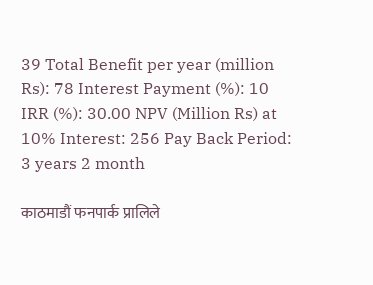39 Total Benefit per year (million Rs): 78 Interest Payment (%): 10 IRR (%): 30.00 NPV (Million Rs) at 10% Interest: 256 Pay Back Period: 3 years 2 month

काठमाडौं फनपार्क प्रालिले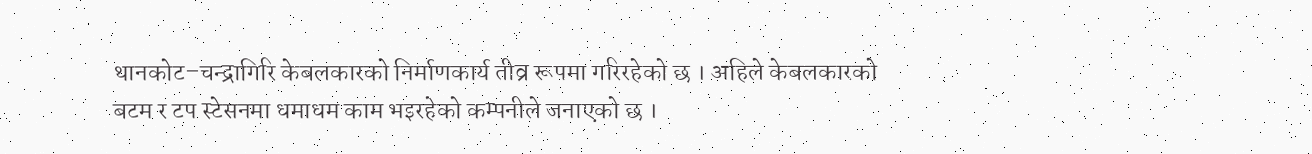थानकोट–चन्द्रागिरि केबलकारको निर्माणकार्य तीव्र रूपमा गरिरहेको छ । अहिले केबलकारको बटम र टप स्टेसनमा धमाधम काम भइरहेको कम्पनीले जनाएको छ ।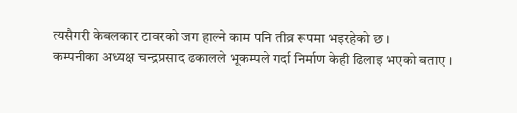त्यसैगरी केबलकार टावरको जग हाल्ने काम पनि तीव्र रूपमा भइरहेको छ ।
कम्पनीका अध्यक्ष चन्द्रप्रसाद ढकालले भूकम्पले गर्दा निर्माण केही ढिलाइ भएको बताए ।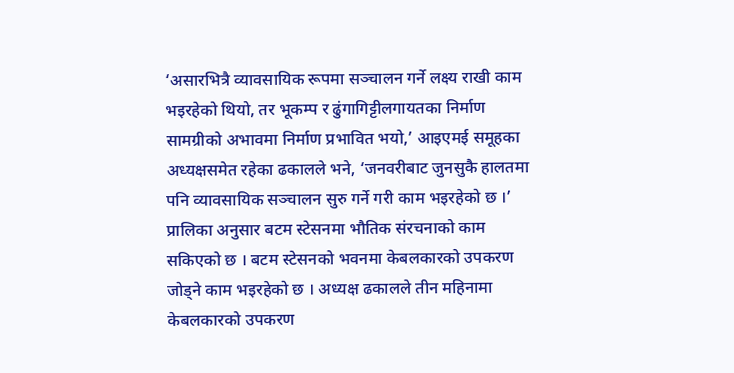‘असारभित्रै व्यावसायिक रूपमा सञ्चालन गर्ने लक्ष्य राखी काम भइरहेको थियो, तर भूकम्प र ढुंगागिट्टीलगायतका निर्माण सामग्रीको अभावमा निर्माण प्रभावित भयो,’ आइएमई समूहका अध्यक्षसमेत रहेका ढकालले भने, ‘जनवरीबाट जुनसुकै हालतमा पनि व्यावसायिक सञ्चालन सुरु गर्ने गरी काम भइरहेको छ ।’
प्रालिका अनुसार बटम स्टेसनमा भौतिक संरचनाको काम सकिएको छ । बटम स्टेसनको भवनमा केबलकारको उपकरण जोड्ने काम भइरहेको छ । अध्यक्ष ढकालले तीन महिनामा केबलकारको उपकरण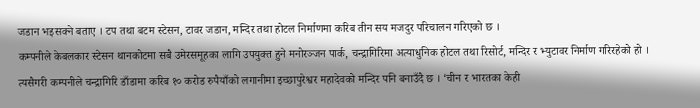जडान भइसक्ने बताए । टप तथा बटम स्टेसन, टावर जडान, मन्दिर तथा होटल निर्माणमा करिब तीन सय मजदुर परिचालन गरिएको छ ।
कम्पनीले केबलकार स्टेसन थानकोटमा सबै उमेरसमूहका लागि उपयुक्त हुने मनोरञ्जन पार्क, चन्द्रागिरिमा अत्याधुनिक होटल तथा रिसोर्ट, मन्दिर र भ्युटावर निर्माण गरिरहेको हो । त्यसैगरी कम्पनीले चन्द्रागिरि डाँडामा करिब १० करोड रुपैयाँको लगानीमा इच्छापुरेश्वर महादेवको मन्दिर पनि बनाउँदै छ । ‘चीन र भारतका केही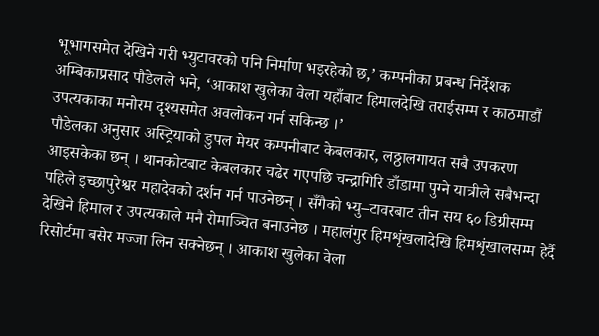भूभागसमेत देखिने गरी भ्युटावरको पनि निर्माण भइरहेको छ,’ कम्पनीका प्रबन्ध निर्देशक अम्बिकाप्रसाद पौडेलले भने, ‘आकाश खुलेका वेला यहाँबाट हिमालदेखि तराईसम्म र काठमाडौं उपत्यकाका मनोरम दृश्यसमेत अवलोकन गर्न सकिन्छ ।’
पौडेलका अनुसार अस्ट्रियाको डुपल मेयर कम्पनीबाट केबलकार, लठ्ठालगायत सबै उपकरण आइसकेका छन् । थानकोटबाट केबलकार चढेर गएपछि चन्द्रागिरि डाँडामा पुग्ने यात्रीले सबैभन्दा पहिले इच्छापुरेश्वर महादेवको दर्शन गर्न पाउनेछन् । सँगैको भ्यु–टावरबाट तीन सय ६० डिग्रीसम्म देखिने हिमाल र उपत्यकाले मनै रोमाञ्चित बनाउनेछ । महालंगुर हिमशृंखलादेखि हिमशृंखालसम्म हेर्दै रिसोर्टमा बसेर मज्जा लिन सक्नेछन् । आकाश खुलेका वेला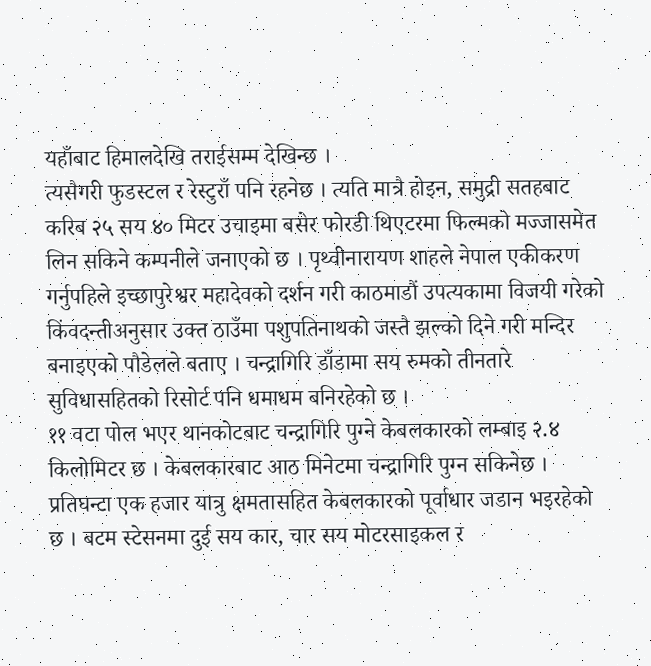यहाँबाट हिमालदेखि तराईसम्म देखिन्छ ।
त्यसैगरी फुडस्टल र रेस्टुराँ पनि रहनेछ । त्यति मात्रै होइन, समुद्री सतहबाट करिब २५ सय ४० मिटर उचाइमा बसेर फोरडी थिएटरमा फिल्मको मज्जासमेत लिन सकिने कम्पनीले जनाएको छ । पृथ्वीनारायण शाहले नेपाल एकीकरण गर्नुपहिले इच्छापुरेश्वर महादेवको दर्शन गरी काठमाडौं उपत्यकामा विजयी गरेको किंवदन्तीअनुसार उक्त ठाउँमा पशुपतिनाथको जस्तै झल्को दिने गरी मन्दिर बनाइएको पौडेलले बताए । चन्द्रागिरि डाँडामा सय रुमको तीनतारे सुविधासहितको रिसोर्ट पनि धमाधम बनिरहेको छ ।
११ वटा पोल भएर थानकोटबाट चन्द्रागिरि पुग्ने केबलकारको लम्बाइ २.४ किलोमिटर छ । केबलकारबाट आठ मिनेटमा चन्द्रागिरि पुग्न सकिनेछ । प्रतिघन्टा एक हजार यात्रु क्षमतासहित केबलकारको पूर्वाधार जडान भइरहेको छ । बटम स्टेसनमा दुई सय कार, चार सय मोटरसाइकल र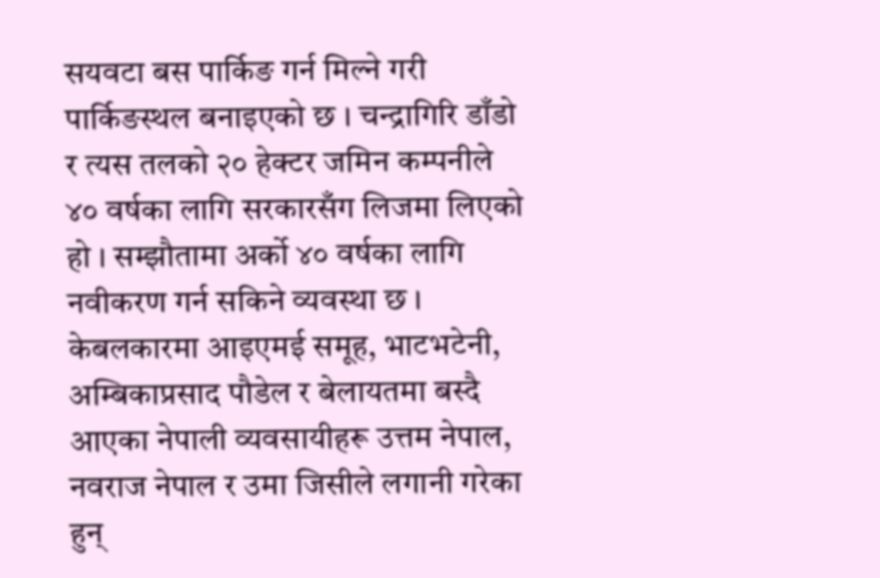सयवटा बस पार्किङ गर्न मिल्ने गरी पार्किङस्थल बनाइएको छ । चन्द्रागिरि डाँडो र त्यस तलको २० हेक्टर जमिन कम्पनीले ४० वर्षका लागि सरकारसँग लिजमा लिएको हो । सम्झौतामा अर्को ४० वर्षका लागि नवीकरण गर्न सकिने व्यवस्था छ ।
केबलकारमा आइएमई समूह, भाटभटेनी, अम्बिकाप्रसाद पौडेल र बेलायतमा बस्दै आएका नेपाली व्यवसायीहरू उत्तम नेपाल, नवराज नेपाल र उमा जिसीले लगानी गरेका हुन्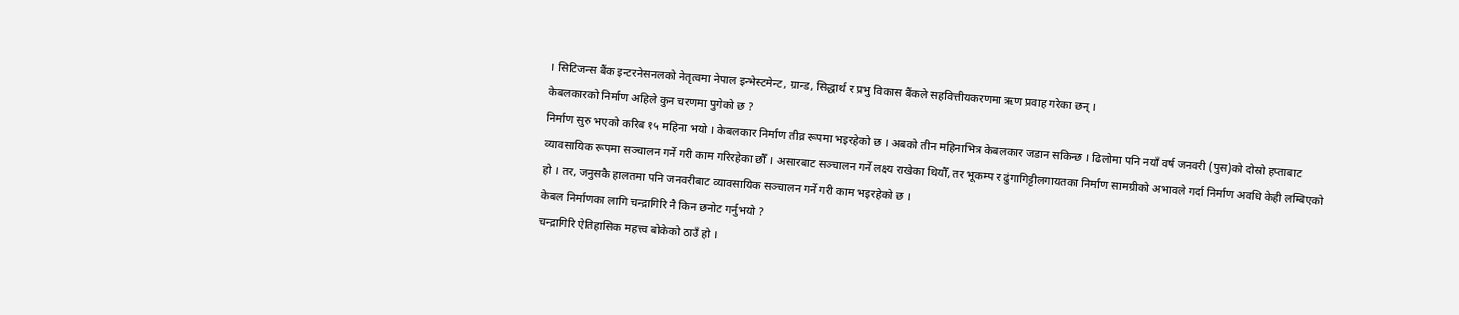। सिटिजन्स बैंक इन्टरनेसनलको नेतृत्वमा नेपाल इन्भेस्टमेन्ट, ग्रान्ड, सिद्धार्थ र प्रभु विकास बैंकले सहवित्तीयकरणमा ऋण प्रवाह गरेका छन् ।
केबलकारको निर्माण अहिले कुन चरणमा पुगेको छ ?
निर्माण सुरु भएको करिब १५ महिना भयो । केबलकार निर्माण तीव्र रूपमा भइरहेको छ । अबको तीन महिनाभित्र केबलकार जडान सकिन्छ । ढिलोमा पनि नयाँ वर्ष जनवरी (पुस)को दोस्रो हप्ताबाट व्यावसायिक रूपमा सञ्चालन गर्ने गरी काम गरिरहेका छौँ । असारबाट सञ्चालन गर्ने लक्ष्य राखेका थियौँ, तर भूकम्प र ढुंगागिट्टीलगायतका निर्माण सामग्रीको अभावले गर्दा निर्माण अवधि केही लम्बिएको हो । तर, जनुसकै हालतमा पनि जनवरीबाट व्यावसायिक सञ्चालन गर्ने गरी काम भइरहेको छ ।
केबल निर्माणका लागि चन्द्रागिरि नै किन छनोट गर्नुभयो ?
चन्द्रागिरि ऐतिहासिक महत्त्व बोकेको ठाउँ हो ।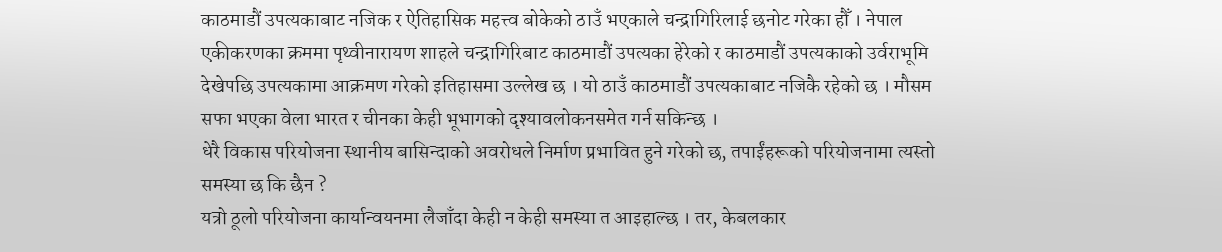काठमाडौं उपत्यकाबाट नजिक र ऐतिहासिक महत्त्व बोकेको ठाउँ भएकाले चन्द्रागिरिलाई छनोट गरेका हौँ । नेपाल एकीकरणका क्रममा पृथ्वीनारायण शाहले चन्द्रागिरिबाट काठमाडौं उपत्यका हेरेको र काठमाडौं उपत्यकाको उर्वराभूमि देखेपछि उपत्यकामा आक्रमण गरेको इतिहासमा उल्लेख छ । यो ठाउँ काठमाडौं उपत्यकाबाट नजिकै रहेको छ । मौसम सफा भएका वेला भारत र चीनका केही भूभागको दृश्यावलोकनसमेत गर्न सकिन्छ ।
धेरै विकास परियोजना स्थानीय बासिन्दाको अवरोधले निर्माण प्रभावित हुने गरेको छ, तपाईंहरूको परियोजनामा त्यस्तो समस्या छ कि छैन ?
यत्रो ठूलो परियोजना कार्यान्वयनमा लैजाँदा केही न केही समस्या त आइहाल्छ । तर, केबलकार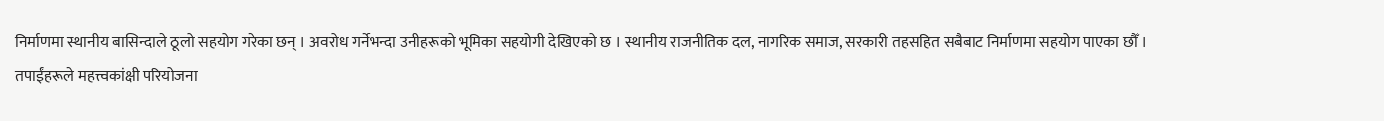निर्माणमा स्थानीय बासिन्दाले ठूलो सहयोग गरेका छन् । अवरोध गर्नेभन्दा उनीहरूको भूमिका सहयोगी देखिएको छ । स्थानीय राजनीतिक दल, नागरिक समाज, सरकारी तहसहित सबैबाट निर्माणमा सहयोग पाएका छौँ ।
तपाईंहरूले महत्त्वकांक्षी परियोजना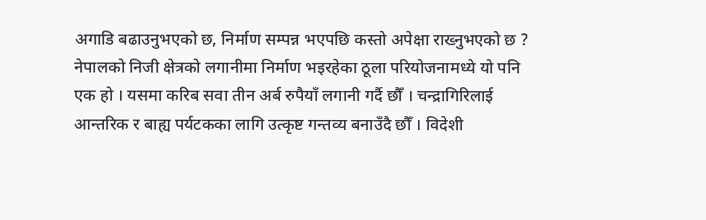अगाडि बढाउनुभएको छ, निर्माण सम्पन्न भएपछि कस्तो अपेक्षा राख्नुभएको छ ?
नेपालको निजी क्षेत्रको लगानीमा निर्माण भइरहेका ठूला परियोजनामध्ये यो पनि एक हो । यसमा करिब सवा तीन अर्ब रुपैयाँ लगानी गर्दै छौँ । चन्द्रागिरिलाई आन्तरिक र बाह्य पर्यटकका लागि उत्कृष्ट गन्तव्य बनाउँदै छौँ । विदेशी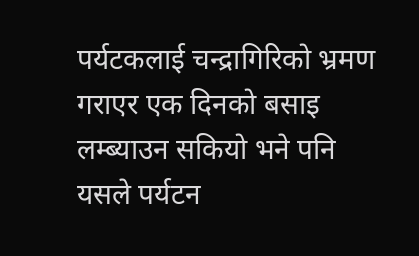पर्यटकलाई चन्द्रागिरिको भ्रमण गराएर एक दिनको बसाइ लम्ब्याउन सकियो भने पनि यसले पर्यटन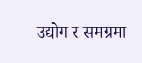उद्योग र समग्रमा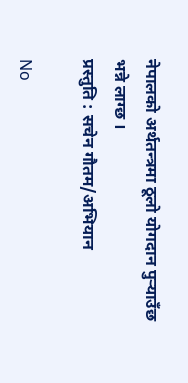नेपालको अर्थतन्त्रमा ठूलो योगदान पुर्‍याउँछ भन्ने लाग्छ ।
प्रस्तुति : सचेन गौतम/अभियान

No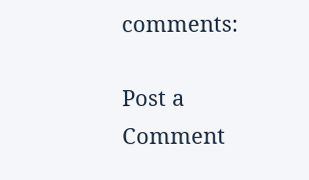comments:

Post a Comment